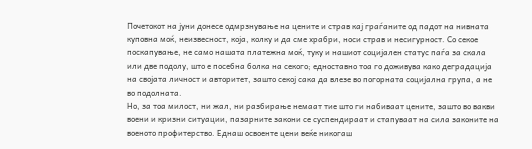Почетокот на јуни донесе одмрзнување на цените и страв кај граѓаните од падот на нивната куповна моќ, неизвесност, која, колку и да сме храбри, носи страв и несигурност. Со секое поскапување, не само нашата платежна моќ, туку и нашиот социјален статус паѓа за скала или две подолу, што е посебна болка на секого; едноставно тоа го доживува како деградација на својата личност и авторитет, зашто секој сака да влезе во погорната социјална група, а не во подолната.
Но, за тоа милост, ни жал, ни разбирање немаат тие што ги набиваат цените, зашто во вакви воени и кризни ситуации, пазарните закони се суспендираат и стапуваат на сила законите на военото профитерство. Еднаш освоенте цени веќе никогаш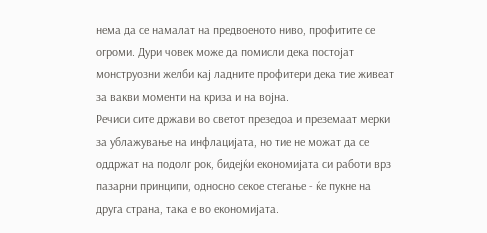нема да се намалат на предвоеното ниво, профитите се огроми. Дури човек може да помисли дека постојат монструозни желби кај ладните профитери дека тие живеат за вакви моменти на криза и на војна.
Речиси сите држави во светот презедоа и преземаат мерки за ублажување на инфлацијата, но тие не можат да се оддржат на подолг рок, бидејќи економијата си работи врз пазарни принципи, односно секое стегање - ќе пукне на друга страна, така е во економијата.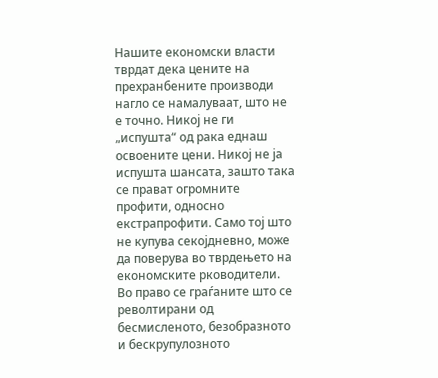Нашите економски власти тврдат дека цените на прехранбените производи нагло се намалуваат, што не е точно. Никој не ги „испушта“ од рака еднаш освоените цени. Никој не ја испушта шансата, зашто така се прават огромните профити, односно екстрапрофити. Само тој што не купува секојдневно, може да поверува во тврдењето на економските рководители.
Во право се граѓаните што се револтирани од бесмисленото, безобразното и бескрупулозното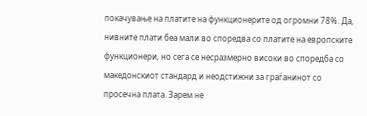покачување на платите на функционерите од огромни 78%. Да, нивните плати беа мали во споредва со платите на европските функционери, но сега се несразмерно високи во споредба со македонскиот стандард и неодстижни за граѓанинот со просечна плата. Зарем не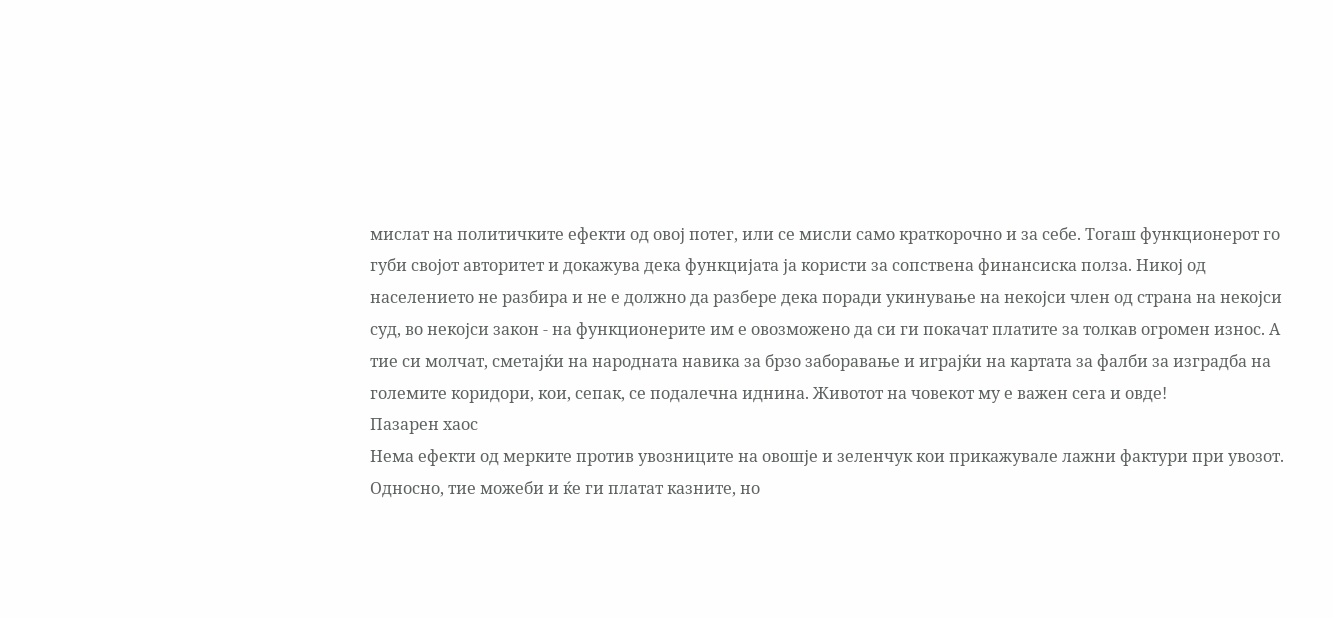мислат на политичките ефекти од овој потег, или се мисли само краткорочно и за себе. Тогаш функционерот го губи својот авторитет и докажува дека функцијата ја користи за сопствена финансиска полза. Никој од населението не разбира и не е должно да разбере дека поради укинување на некојси член од страна на некојси суд, во некојси закон - на функционерите им е овозможено да си ги покачат платите за толкав огромен износ. А тие си молчат, сметајќи на народната навика за брзо заборавање и играјќи на картата за фалби за изградба на големите коридори, кои, сепак, се подалечна иднина. Животот на човекот му е важен сега и овде!
Пазарен хаос
Нема ефекти од мерките против увозниците на овошје и зеленчук кои прикажувале лажни фактури при увозот. Односно, тие можеби и ќе ги платат казните, но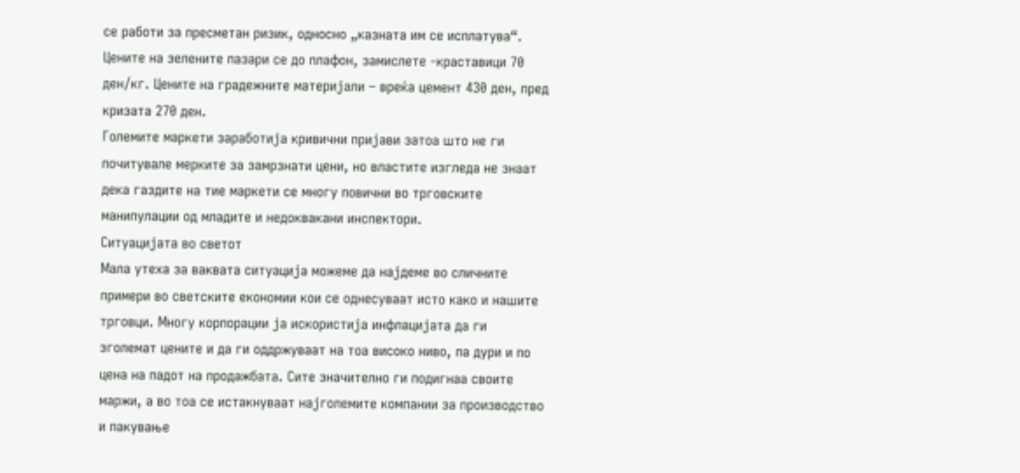се работи за пресметан ризик, односно „казната им се исплатува“. Цените на зелените пазари се до плафон, замислете -краставици 70 ден/кг. Цените на градежните материјали – вреќа цемент 430 ден, пред кризата 270 ден.
Големите маркети заработија кривични пријави затоа што не ги почитувале мерките за замрзнати цени, но властите изгледа не знаат дека газдите на тие маркети се многу повични во трговските манипулации од младите и недоквакани инспектори.
Ситуацијата во светот
Мала утеха за ваквата ситуација можеме да најдеме во сличните примери во светските економии кои се однесуваат исто како и нашите трговци. Многу корпорации ја искористија инфлацијата да ги зголемат цените и да ги оддржуваат на тоа високо ниво, па дури и по цена на падот на продажбата. Сите значително ги подигнаа своите маржи, а во тоа се истакнуваат најголемите компании за производство и пакување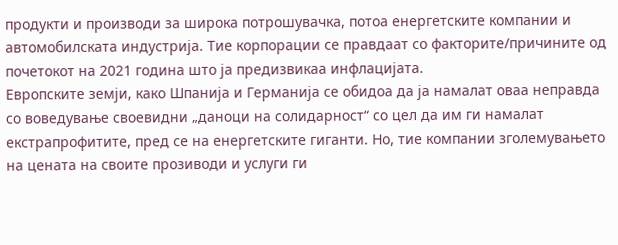продукти и производи за широка потрошувачка, потоа енергетските компании и автомобилската индустрија. Тие корпорации се правдаат со факторите/причините од почетокот на 2021 година што ја предизвикаа инфлацијата.
Европските земји, како Шпанија и Германија се обидоа да ја намалат оваа неправда со воведување своевидни „даноци на солидарност“ со цел да им ги намалат екстрапрофитите, пред се на енергетските гиганти. Но, тие компании зголемувањето на цената на своите прозиводи и услуги ги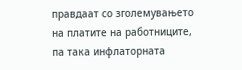правдаат со зголемувањето на платите на работниците, па така инфлаторната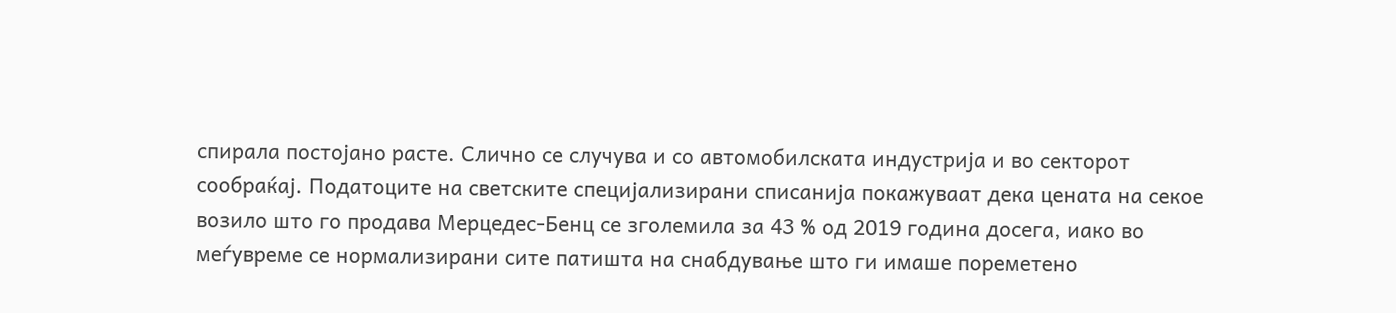спирала постојано расте. Слично се случува и со автомобилската индустрија и во секторот сообраќај. Податоците на светските специјализирани списанија покажуваат дека цената на секое возило што го продава Мерцедес-Бенц се зголемила за 43 % од 2019 година досега, иако во меѓувреме се нормализирани сите патишта на снабдување што ги имаше пореметено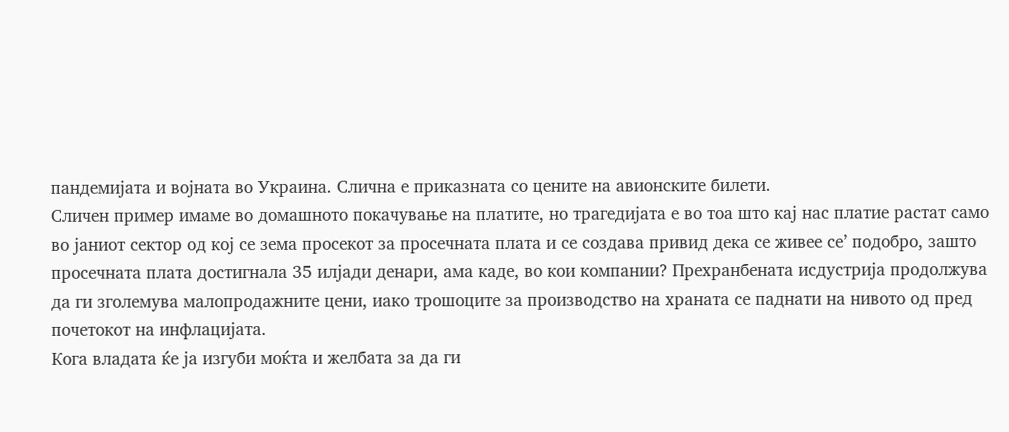пандемијата и војната во Украина. Слична е приказната со цените на авионските билети.
Сличен пример имаме во домашното покачување на платите, но трагедијата е во тоа што кај нас платие растат само во јаниот сектор од кој се зема просекот за просечната плата и се создава привид дека се живее се’ подобро, зашто просечната плата достигнала 35 илјади денари, ама каде, во кои компании? Прехранбената исдустрија продолжува да ги зголемува малопродажните цени, иако трошоците за производство на храната се паднати на нивото од пред почетокот на инфлацијата.
Кога владата ќе ја изгуби моќта и желбата за да ги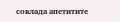совлада апетитите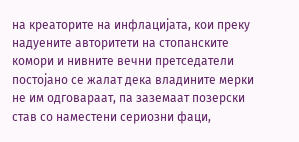на креаторите на инфлацијата, кои преку надуените авторитети на стопанските комори и нивните вечни претседатели постојано се жалат дека владините мерки не им одговараат, па заземаат позерски став со наместени сериозни фаци,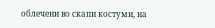облечени во скапи костуми, на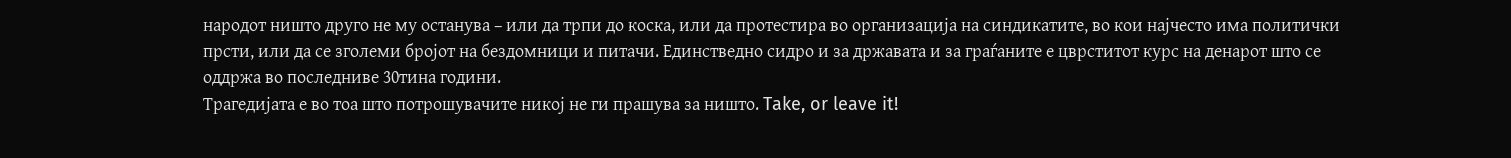народот ништо друго не му останува – или да трпи до коска, или да протестира во организација на синдикатите, во кои најчесто има политички прсти, или да се зголеми бројот на бездомници и питачи. Единстведно сидро и за државата и за граѓаните е цврститот курс на денарот што се оддржа во последниве 30тина години.
Трагедијата е во тоа што потрошувачите никој не ги прашува за ништо. Take, or leave it!